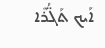ܐܰܝܟ ܬܰܓ̈ܳܪܶܐ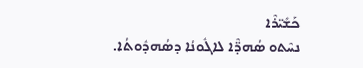ܟܰܫܺܝ̈ܪܶܐ
ܢܚܶܬܘ ܣܳܗܕ̈ܶܐ ܠܐܓܽܘܢܳܐ ܕܣܳܗܕܽܘܬܳܐ.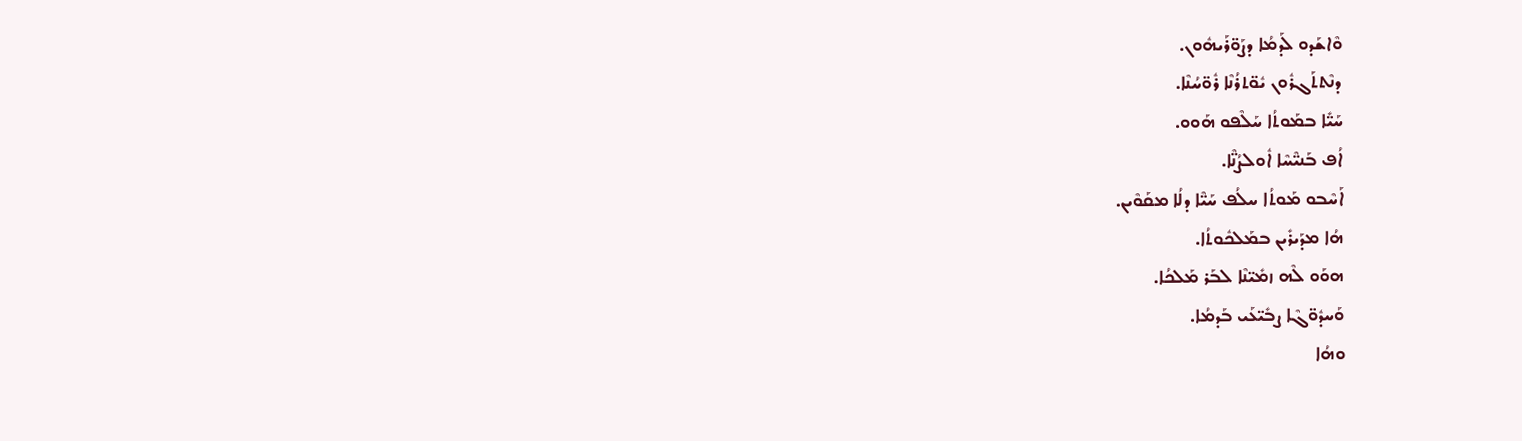ܘܶܐܫܰܕܘ ܠܰܕܡܳܐ ܕܨܰܘ̈ܪܰܝܗܽܘܢ.
ܕܢܶܬܬܰܓܪܽܘܢ ܝܽܘ̈ܬܪܳܢܶܐ ܪܽܘ̈ܚܳܢܶܐ.
ܚܰܝ̈ܺܐ ܒܡܰܘܬܳܐ ܚܰܠܶܦܘ ܗܰܘܘ.
ܐܳܦ ܒܰܢܝ̈ܶܚܶܐ ܐܽܘܠܨܳܢ̈ܶܐ.
ܐܰܚܶܒܘ ܡܰܘܬܳܐ ܚܠܳܦ ܚܰܝ̈ܶܐ ܕܠܳܐ ܡܩܰܘܶܝܢ.
ܗܳܐ ܡܕܰܝܪܺܝܢ ܒܡܰܠܟܽܘܬܳܐ.
ܗܘܰܘ ܠܶܗ ܙܡܺܝ̈ܢܶܐ ܠܒܰܪ ܡܰܠܟܳܐ.
ܘܰܚܕܽܘ̈ܓܶܐ ܨܒܺܝ̈ܥܰܝ ܒܰܕܡܳܐ.
ܘܗܳܐ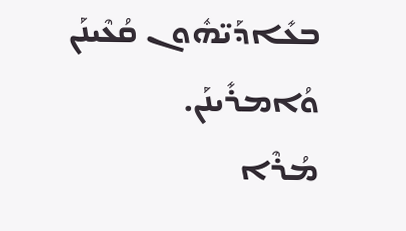ܒܥܺܐܕܰܝ̈ܗܽܘܢ ܩܳܥܶܝܢܰܢ ܘܳܐܡܪܺܝܢܰܢ.
ܡܳܪܶܐ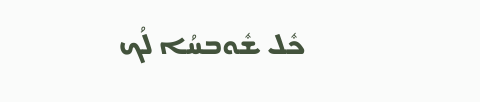ܟܽܠ ܫܽܘܒܚܳܐ ܠܳܟ